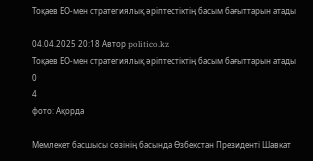Тоқаев ЕО-мен стратегиялық әріптестіктің басым бағыттарын атады

04.04.2025 20:18 Автор politico.kz
Тоқаев ЕО-мен стратегиялық әріптестіктің басым бағыттарын атады
0
4
фото: Ақорда

Мемлекет басшысы сөзінің басында Өзбекстан Президенті Шавкат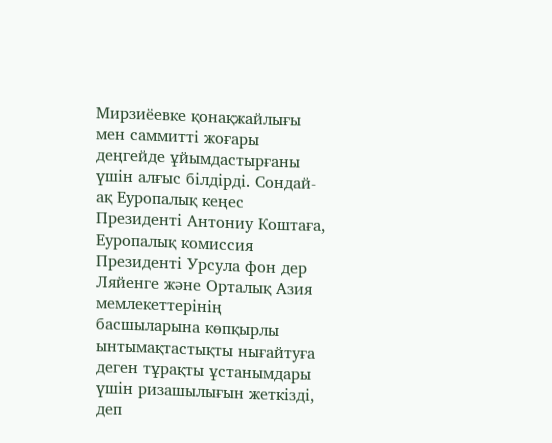Мирзиёевке қонақжайлығы мен саммитті жоғары деңгейде ұйымдастырғаны үшін алғыс білдірді. Сондай-ақ Еуропалық кеңес Президенті Антониу Коштаға, Еуропалық комиссия Президенті Урсула фон дер Ляйенге және Орталық Азия мемлекеттерінің басшыларына көпқырлы ынтымақтастықты нығайтуға деген тұрақты ұстанымдары үшін ризашылығын жеткізді, деп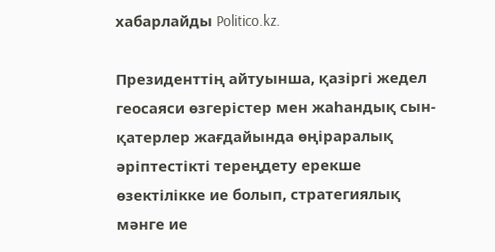хабарлайды Politico.kz.

Президенттің айтуынша, қазіргі жедел геосаяси өзгерістер мен жаһандық сын-қатерлер жағдайында өңіраралық әріптестікті тереңдету ерекше өзектілікке ие болып, стратегиялық мәнге ие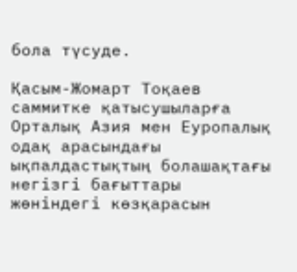бола түсуде.

Қасым-Жомарт Тоқаев саммитке қатысушыларға Орталық Азия мен Еуропалық одақ арасындағы ықпалдастықтың болашақтағы негізгі бағыттары жөніндегі көзқарасын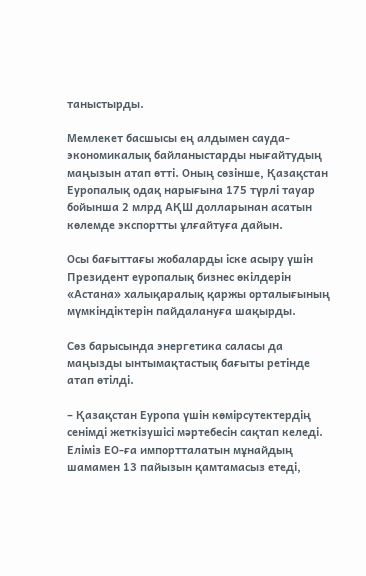таныстырды.

Мемлекет басшысы ең алдымен сауда-экономикалық байланыстарды нығайтудың маңызын атап өтті. Оның сөзінше, Қазақстан Еуропалық одақ нарығына 175 түрлі тауар бойынша 2 млрд АҚШ долларынан асатын көлемде экспортты ұлғайтуға дайын.

Осы бағыттағы жобаларды іске асыру үшін Президент еуропалық бизнес өкілдерін «Астана» халықаралық қаржы орталығының мүмкіндіктерін пайдалануға шақырды.

Сөз барысында энергетика саласы да маңызды ынтымақтастық бағыты ретінде атап өтілді.

– Қазақстан Еуропа үшін көмірсутектердің сенімді жеткізушісі мәртебесін сақтап келеді. Еліміз ЕО-ға импортталатын мұнайдың шамамен 13 пайызын қамтамасыз етеді,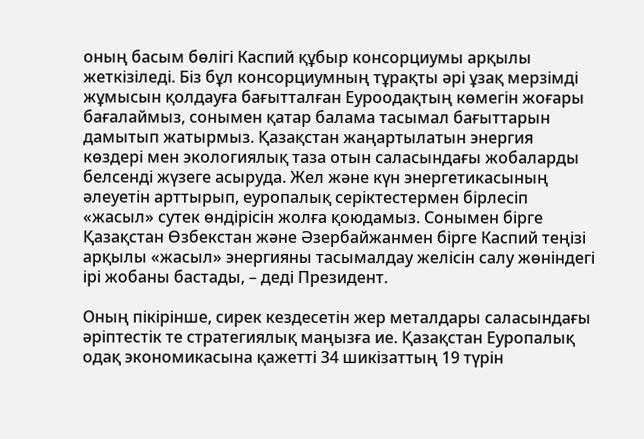оның басым бөлігі Каспий құбыр консорциумы арқылы жеткізіледі. Біз бұл консорциумның тұрақты әрі ұзақ мерзімді жұмысын қолдауға бағытталған Еуроодақтың көмегін жоғары бағалаймыз, сонымен қатар балама тасымал бағыттарын дамытып жатырмыз. Қазақстан жаңартылатын энергия көздері мен экологиялық таза отын саласындағы жобаларды белсенді жүзеге асыруда. Жел және күн энергетикасының әлеуетін арттырып, еуропалық серіктестермен бірлесіп «жасыл» сутек өндірісін жолға қоюдамыз. Сонымен бірге Қазақстан Өзбекстан және Әзербайжанмен бірге Каспий теңізі арқылы «жасыл» энергияны тасымалдау желісін салу жөніндегі ірі жобаны бастады, – деді Президент.

Оның пікірінше, сирек кездесетін жер металдары саласындағы әріптестік те стратегиялық маңызға ие. Қазақстан Еуропалық одақ экономикасына қажетті 34 шикізаттың 19 түрін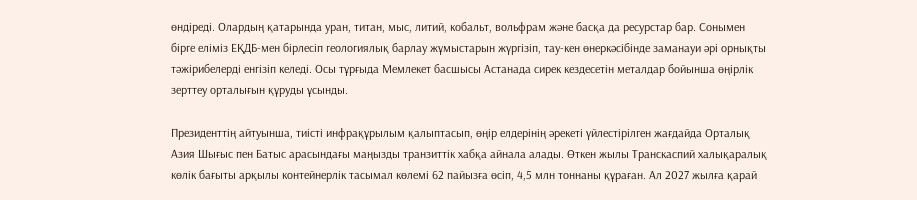өндіреді. Олардың қатарында уран, титан, мыс, литий, кобальт, вольфрам және басқа да ресурстар бар. Сонымен бірге еліміз ЕҚДБ-мен бірлесіп геологиялық барлау жұмыстарын жүргізіп, тау-кен өнеркәсібінде заманауи әрі орнықты тәжірибелерді енгізіп келеді. Осы тұрғыда Мемлекет басшысы Астанада сирек кездесетін металдар бойынша өңірлік зерттеу орталығын құруды ұсынды.

Президенттің айтуынша, тиісті инфрақұрылым қалыптасып, өңір елдерінің әрекеті үйлестірілген жағдайда Орталық Азия Шығыс пен Батыс арасындағы маңызды транзиттік хабқа айнала алады. Өткен жылы Транскаспий халықаралық көлік бағыты арқылы контейнерлік тасымал көлемі 62 пайызға өсіп, 4,5 млн тоннаны құраған. Ал 2027 жылға қарай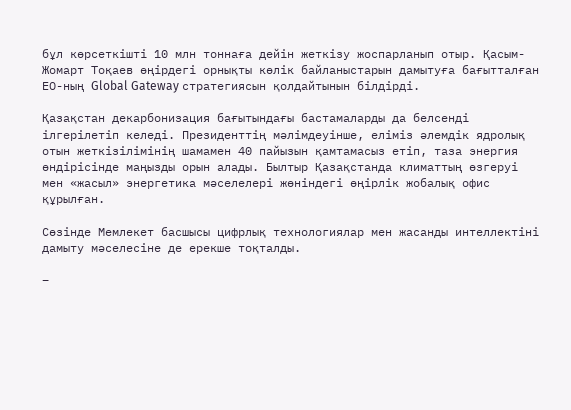бұл көрсеткішті 10 млн тоннаға дейін жеткізу жоспарланып отыр. Қасым-Жомарт Тоқаев өңірдегі орнықты көлік байланыстарын дамытуға бағытталған ЕО-ның Global Gateway стратегиясын қолдайтынын білдірді.

Қазақстан декарбонизация бағытындағы бастамаларды да белсенді ілгерілетіп келеді. Президенттің мәлімдеуінше, еліміз әлемдік ядролық отын жеткізілімінің шамамен 40 пайызын қамтамасыз етіп, таза энергия өндірісінде маңызды орын алады. Былтыр Қазақстанда климаттың өзгеруі мен «жасыл» энергетика мәселелері жөніндегі өңірлік жобалық офис құрылған.

Сөзінде Мемлекет басшысы цифрлық технологиялар мен жасанды интеллектіні дамыту мәселесіне де ерекше тоқталды.

–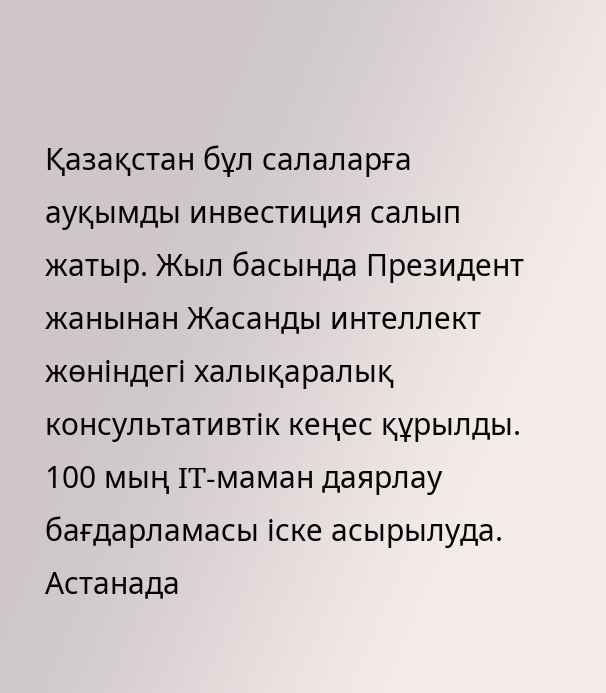Қазақстан бұл салаларға ауқымды инвестиция салып жатыр. Жыл басында Президент жанынан Жасанды интеллект жөніндегі халықаралық консультативтік кеңес құрылды. 100 мың IT-маман даярлау бағдарламасы іске асырылуда. Астанада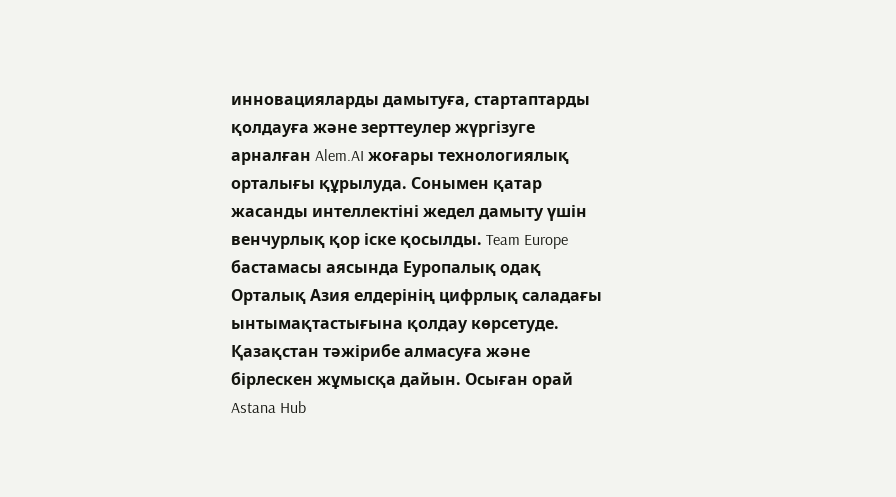инновацияларды дамытуға, стартаптарды қолдауға және зерттеулер жүргізуге арналған Alem.AI жоғары технологиялық орталығы құрылуда. Сонымен қатар жасанды интеллектіні жедел дамыту үшін венчурлық қор іске қосылды. Team Europe бастамасы аясында Еуропалық одақ Орталық Азия елдерінің цифрлық саладағы ынтымақтастығына қолдау көрсетуде. Қазақстан тәжірибе алмасуға және бірлескен жұмысқа дайын. Осыған орай Astana Hub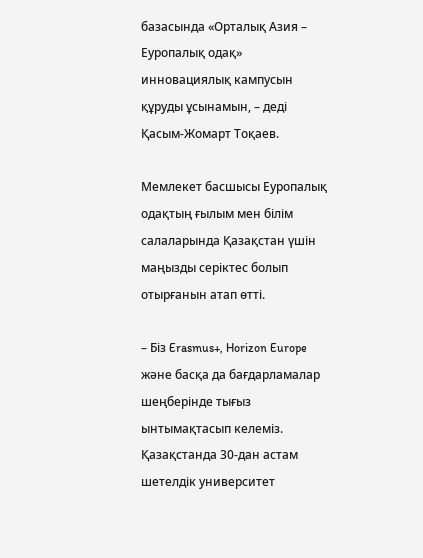базасында «Орталық Азия – Еуропалық одақ» инновациялық кампусын құруды ұсынамын, – деді Қасым-Жомарт Тоқаев.

Мемлекет басшысы Еуропалық одақтың ғылым мен білім салаларында Қазақстан үшін маңызды серіктес болып отырғанын атап өтті.

– Біз Erasmus+, Horizon Europe және басқа да бағдарламалар шеңберінде тығыз ынтымақтасып келеміз. Қазақстанда 30-дан астам шетелдік университет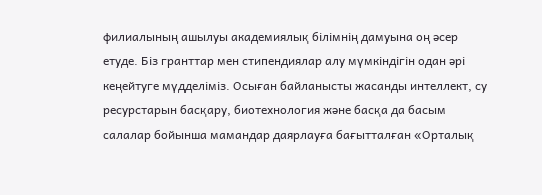филиалының ашылуы академиялық білімнің дамуына оң әсер етуде. Біз гранттар мен стипендиялар алу мүмкіндігін одан әрі кеңейтуге мүдделіміз. Осыған байланысты жасанды интеллект, су ресурстарын басқару, биотехнология және басқа да басым салалар бойынша мамандар даярлауға бағытталған «Орталық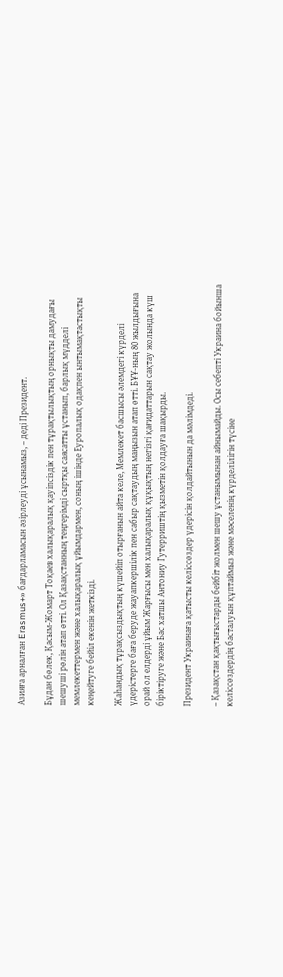Азияға арналған Erasmus+» бағдарламасын әзірлеуді ұсынамыз, – деді Президент.

Бұдан бөлек, Қасым-Жомарт Тоқаев халықаралық қауіпсіздік пен тұрақтылықтың орнықты дамудағы шешуші рөлін атап өтті. Ол Қазақстанның теңгерімді сыртқы саясатты ұстанып, барлық мүдделі мемлекеттермен және халықаралық ұйымдармен, соның ішінде Еуропалық одақпен ынтымақтастықты кеңейтуге бейіл екенін жеткізді.

Жаһандық тұрақсыздықтың күшейіп отырғанын айта келе, Мемлекет басшысы әлемдегі күрделі үдерістерге баға беруде жауапкершілік пен сабыр сақтаудың маңызын атап өтті. БҰҰ-ның 80 жылдығына орай ол елдерді ұйым Жарғысы мен халықаралық құқықтың негізгі қағидаттарын сақтау жолында күш біріктіруге және Бас хатшы Антониу Гутерриштің қызметін қолдауға шақырды.

Президент Украинаға қатысты келіссөздер үдерісін қолдайтынын да мәлімдеді.

– Қазақстан қақтығыстарды бейбіт жолмен шешу ұстанымынан айнымайды. Осы себепті Украина бойынша келіссөздердің басталуын құптаймыз және мәселенің күрделілігін түсіне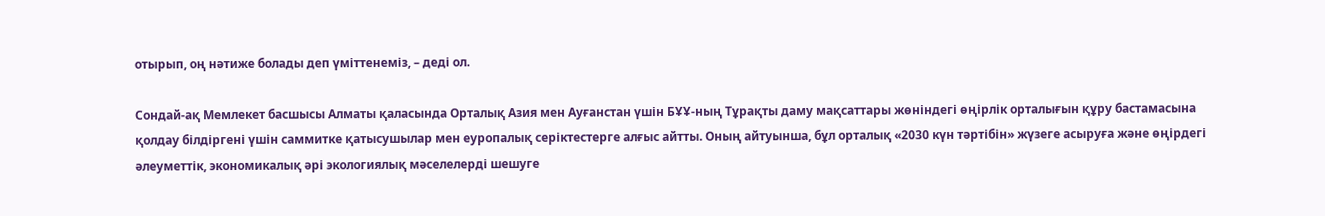отырып, оң нәтиже болады деп үміттенеміз, – деді ол.

Сондай-ақ Мемлекет басшысы Алматы қаласында Орталық Азия мен Ауғанстан үшін БҰҰ-ның Тұрақты даму мақсаттары жөніндегі өңірлік орталығын құру бастамасына қолдау білдіргені үшін саммитке қатысушылар мен еуропалық серіктестерге алғыс айтты. Оның айтуынша, бұл орталық «2030 күн тәртібін» жүзеге асыруға және өңірдегі әлеуметтік, экономикалық әрі экологиялық мәселелерді шешуге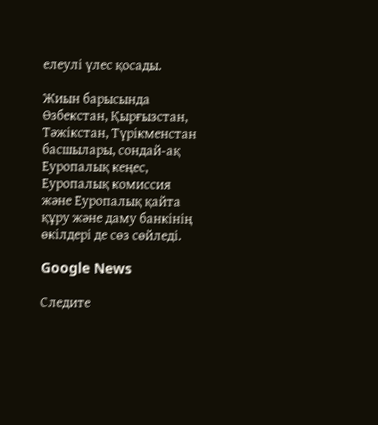елеулі үлес қосады.

Жиын барысында Өзбекстан, Қырғызстан, Тәжікстан, Түрікменстан басшылары, сондай-ақ Еуропалық кеңес, Еуропалық комиссия және Еуропалық қайта құру және даму банкінің өкілдері де сөз сөйледі.

Google News

Следите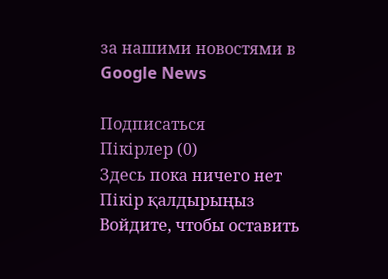за нашими новостями в Google News

Подписаться
Пікірлер (0)
Здесь пока ничего нет
Пікір қалдырыңыз
Войдите, чтобы оставить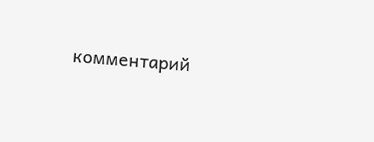комментарий